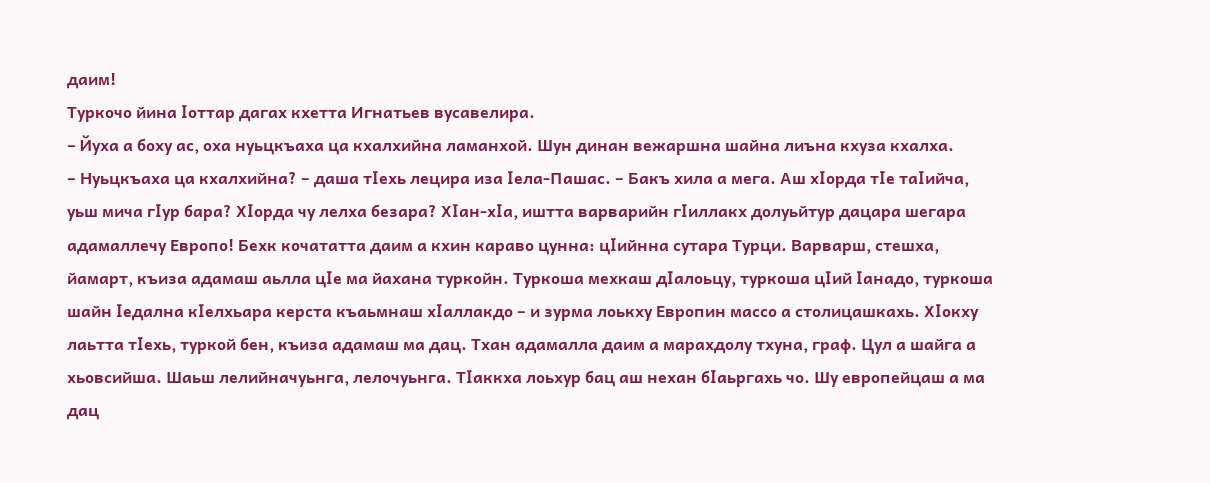даим!
Туркочо йина ӏоттар дагах кхетта Игнатьев вусавелира.
– Йуха а боху ас, оха нуьцкъаха ца кхалхийна ламанхой. Шун динан вежаршна шайна лиъна кхуза кхалха.
– Нуьцкъаха ца кхалхийна? – даша тӏехь лецира иза ӏела-Пашас. – Бакъ хила а мега. Аш хӏорда тӏе таӏийча, уьш мича гӏур бара? Хӏорда чу лелха безара? Хӏан-хӏа, иштта варварийн гӏиллакх долуьйтур дацара шегара адамаллечу Европо! Бехк кочататта даим а кхин караво цунна: цӏийнна сутара Турци. Варварш, стешха, йамарт, къиза адамаш аьлла цӏе ма йахана туркойн. Туркоша мехкаш дӏалоьцу, туркоша цӏий ӏанадо, туркоша шайн ӏедална кӏелхьара керста къаьмнаш хӏаллакдо – и зурма лоькху Европин массо а столицашкахь. Хӏокху лаьтта тӏехь, туркой бен, къиза адамаш ма дац. Тхан адамалла даим а марахдолу тхуна, граф. Цул а шайга а хьовсийша. Шаьш лелийначуьнга, лелочуьнга. Тӏаккха лоьхур бац аш нехан бӏаьргахь чо. Шу европейцаш а ма дац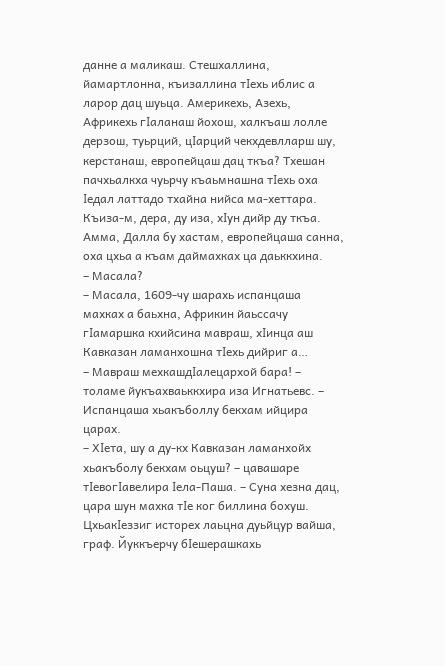данне а маликаш. Стешхаллина, йамартлонна, къизаллина тӏехь иблис а ларор дац шуьца. Америкехь, Азехь, Африкехь гӏаланаш йохош, халкъаш лолле дерзош, туьрций, цӏарций чекхдевлларш шу, керстанаш, европейцаш дац ткъа? Тхешан пачхьалкха чуьрчу къаьмнашна тӏехь оха ӏедал латтадо тхайна нийса ма-хеттара. Къиза-м, дера, ду иза, хӏун дийр ду ткъа. Амма, Далла бу хастам, европейцаша санна, оха цхьа а къам даймахках ца даьккхина.
– Масала?
– Масала, 1609-чу шарахь испанцаша махках а баьхна, Африкин йаьссачу гӏамаршка кхийсина мавраш, хӏинца аш Кавказан ламанхошна тӏехь дийриг а…
– Мавраш мехкашдӏалецархой бара! – толаме йукъахваьккхира иза Игнатьевс. – Испанцаша хьакъболлу бекхам ийцира царах.
– Хӏета, шу а ду-кх Кавказан ламанхойх хьакъболу бекхам оьцуш? – цавашаре тӏевогӏавелира ӏела-Паша. – Суна хезна дац, цара шун махка тӏе ког биллина бохуш. Цхьакӏеззиг исторех лаьцна дуьйцур вайша, граф. Йуккъерчу бӏешерашкахь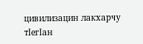цивилизацин лакхарчу тӏегӏан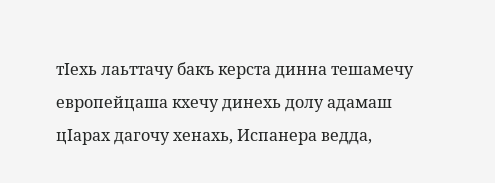тӏехь лаьттачу бакъ керста динна тешамечу европейцаша кхечу динехь долу адамаш цӏарах дагочу хенахь, Испанера ведда,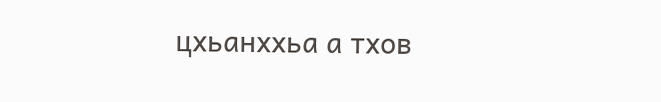цхьанххьа а тхов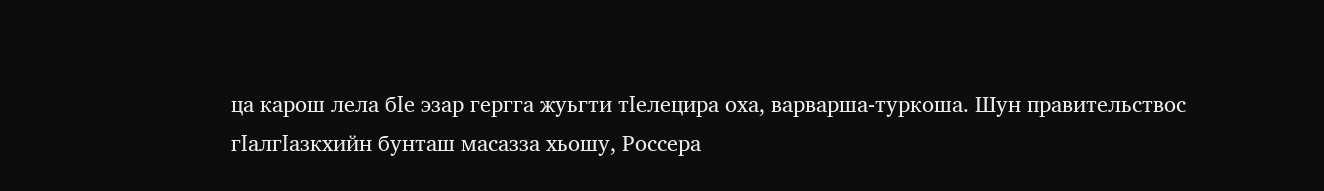ца карош лела бӏе эзар гергга жуьгти тӏелецира оха, варварша-туркоша. Шун правительствос гӏалгӏазкхийн бунташ масазза хьошу, Россера